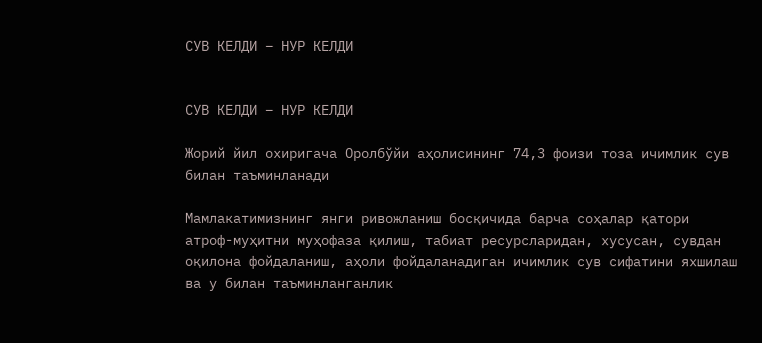СУВ КЕЛДИ – НУР КЕЛДИ


СУВ КЕЛДИ – НУР КЕЛДИ

Жорий йил охиригача Оролбўйи аҳолисининг 74,3 фоизи тоза ичимлик сув билан таъминланади

Мамлакатимизнинг янги ривожланиш босқичида барча соҳалар қатори атроф-муҳитни муҳофаза қилиш, табиат ресурсларидан, хусусан, сувдан оқилона фойдаланиш, аҳоли фойдаланадиган ичимлик сув сифатини яхшилаш ва у билан таъминланганлик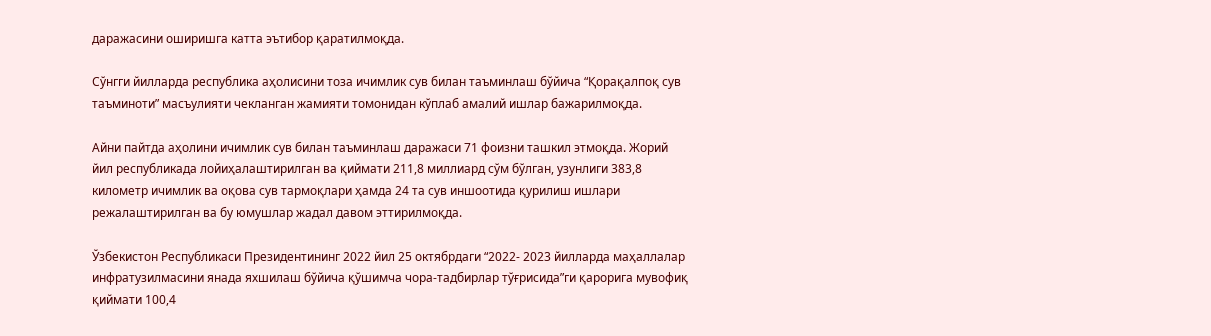даражасини оширишга катта эътибор қаратилмоқда.

Сўнгги йилларда республика аҳолисини тоза ичимлик сув билан таъминлаш бўйича “Қорақалпоқ сув таъминоти” масъулияти чекланган жамияти томонидан кўплаб амалий ишлар бажарилмоқда.

Айни пайтда аҳолини ичимлик сув билан таъминлаш даражаси 71 фоизни ташкил этмоқда. Жорий йил республикада лойиҳалаштирилган ва қиймати 211,8 миллиард сўм бўлган, узунлиги 383,8 километр ичимлик ва оқова сув тармоқлари ҳамда 24 та сув иншоотида қурилиш ишлари режалаштирилган ва бу юмушлар жадал давом эттирилмоқда.

Ўзбекистон Республикаси Президентининг 2022 йил 25 октябрдаги “2022- 2023 йилларда маҳаллалар инфратузилмасини янада яхшилаш бўйича қўшимча чора-тадбирлар тўғрисида”ги қарорига мувофиқ қиймати 100,4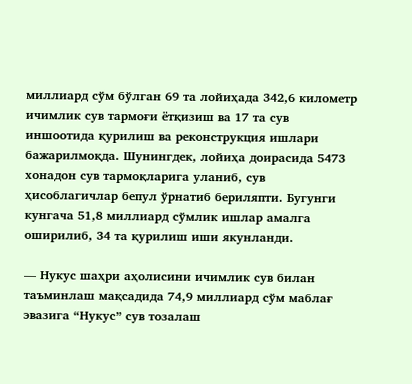миллиард сўм бўлган 69 та лойиҳада 342,6 километр ичимлик сув тармоғи ётқизиш ва 17 та сув иншоотида қурилиш ва реконструкция ишлари бажарилмоқда. Шунингдек, лойиҳа доирасида 5473 хонадон сув тармоқларига уланиб, сув ҳисоблагичлар бепул ўрнатиб бериляпти. Бугунги кунгача 51,8 миллиард сўмлик ишлар амалга оширилиб, 34 та қурилиш иши якунланди.

— Нукус шаҳри аҳолисини ичимлик сув билан таъминлаш мақсадида 74,9 миллиард сўм маблағ эвазига “Нукус” сув тозалаш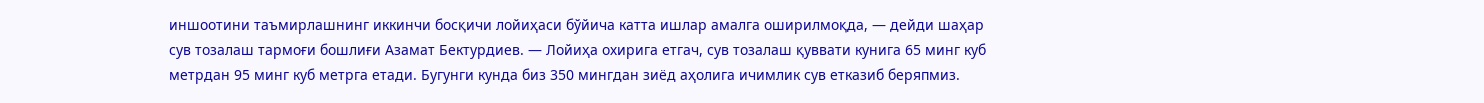иншоотини таъмирлашнинг иккинчи босқичи лойиҳаси бўйича катта ишлар амалга оширилмоқда, — дейди шаҳар сув тозалаш тармоғи бошлиғи Азамат Бектурдиев. — Лойиҳа охирига етгач, сув тозалаш қуввати кунига 65 минг куб метрдан 95 минг куб метрга етади. Бугунги кунда биз 350 мингдан зиёд аҳолига ичимлик сув етказиб беряпмиз.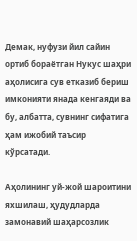Демак, нуфузи йил сайин ортиб бораётган Нукус шаҳри аҳолисига сув етказиб бериш имконияти янада кенгаяди ва бу, албатта, сувнинг сифатига ҳам ижобий таъсир кўрсатади.

Аҳолининг уй-жой шароитини яхшилаш, ҳудудларда замонавий шаҳарсозлик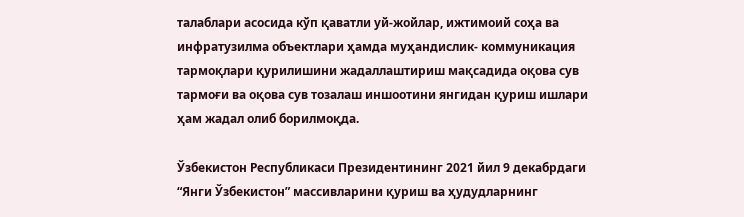талаблари асосида кўп қаватли уй-жойлар, ижтимоий соҳа ва инфратузилма объектлари ҳамда муҳандислик- коммуникация тармоқлари қурилишини жадаллаштириш мақсадида оқова сув тармоғи ва оқова сув тозалаш иншоотини янгидан қуриш ишлари ҳам жадал олиб борилмоқда.

Ўзбекистон Республикаси Президентининг 2021 йил 9 декабрдаги “Янги Ўзбекистон” массивларини қуриш ва ҳудудларнинг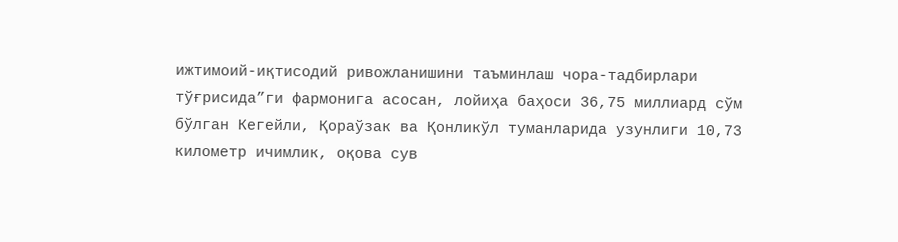ижтимоий-иқтисодий ривожланишини таъминлаш чора-тадбирлари тўғрисида”ги фармонига асосан, лойиҳа баҳоси 36,75 миллиард сўм бўлган Кегейли, Қораўзак ва Қонликўл туманларида узунлиги 10,73 километр ичимлик, оқова сув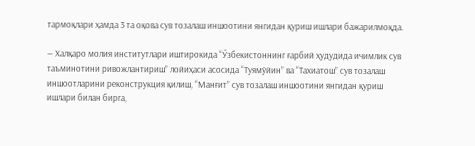тармоқлари ҳамда 3 та оқова сув тозалаш иншоотини янгидан қуриш ишлари бажарилмоқда.

— Халқаро молия институтлари иштирокида “Ўзбекистоннинг ғарбий ҳудудида ичимлик сув таъминотини ривожлантириш” лойиҳаси асосида “Туямўйин” ва “Тахиатош” сув тозалаш иншоотларини реконструкция қилиш, “Манғит” сув тозалаш иншоотини янгидан қуриш ишлари билан бирга,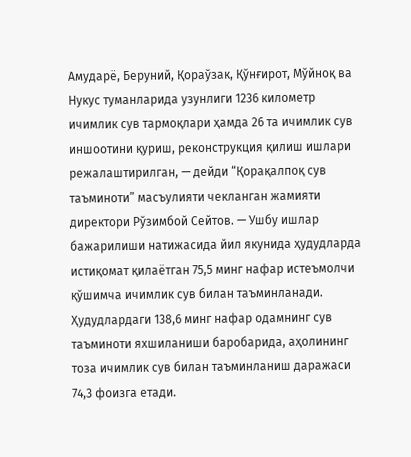Амударё, Беруний, Қораўзак, Қўнғирот, Мўйноқ ва Нукус туманларида узунлиги 1236 километр ичимлик сув тармоқлари ҳамда 26 та ичимлик сув иншоотини қуриш, реконструкция қилиш ишлари режалаштирилган, — дейди “Қорақалпоқ сув таъминоти” масъулияти чекланган жамияти директори Рўзимбой Сейтов. — Ушбу ишлар бажарилиши натижасида йил якунида ҳудудларда истиқомат қилаётган 75,5 минг нафар истеъмолчи қўшимча ичимлик сув билан таъминланади. Ҳудудлардаги 138,6 минг нафар одамнинг сув таъминоти яхшиланиши баробарида, аҳолининг тоза ичимлик сув билан таъминланиш даражаси 74,3 фоизга етади.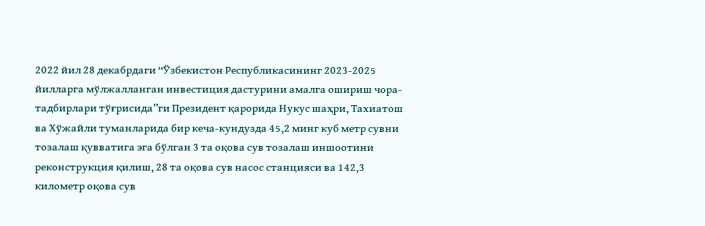2022 йил 28 декабрдаги “Ўзбекистон Республикасининг 2023-2025 йилларга мўлжалланган инвестиция дастурини амалга ошириш чора-тадбирлари тўғрисида”ги Президент қарорида Нукус шаҳри, Тахиатош ва Хўжайли туманларида бир кеча-кундузда 45,2 минг куб метр сувни тозалаш қувватига эга бўлган 3 та оқова сув тозалаш иншоотини реконструкция қилиш, 28 та оқова сув насос станцияси ва 142,3 километр оқова сув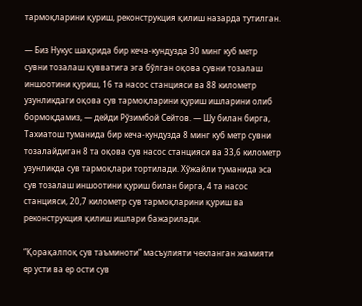тармоқларини қуриш, реконструкция қилиш назарда тутилган.

— Биз Нукус шаҳрида бир кеча-кундузда 30 минг куб метр сувни тозалаш қувватига эга бўлган оқова сувни тозалаш иншоотини қуриш, 16 та насос станцияси ва 88 километр узунликдаги оқова сув тармоқларини қуриш ишларини олиб бормоқдамиз, — дейди Рўзимбой Сейтов. — Шу билан бирга, Тахиатош туманида бир кеча-кундузда 8 минг куб метр сувни тозалайдиган 8 та оқова сув насос станцияси ва 33,6 километр узунликда сув тармоқлари тортилади. Хўжайли туманида эса сув тозалаш иншоотини қуриш билан бирга, 4 та насос станцияси, 20,7 километр сув тармоқларини қуриш ва реконструкция қилиш ишлари бажарилади.

“Қорақалпоқ сув таъминоти” масъулияти чекланган жамияти ер усти ва ер ости сув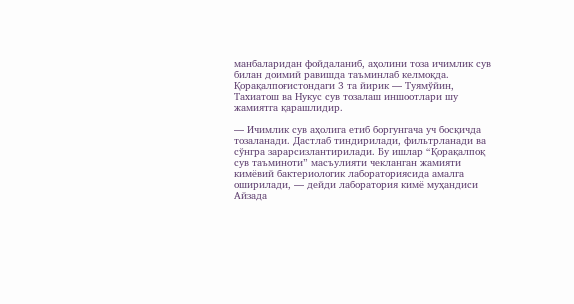манбаларидан фойдаланиб, аҳолини тоза ичимлик сув билан доимий равишда таъминлаб келмоқда. Қорақалпоғистондаги 3 та йирик — Туямўйин, Тахиатош ва Нукус сув тозалаш иншоотлари шу жамиятга қарашлидир.

— Ичимлик сув аҳолига етиб боргунгача уч босқичда тозаланади. Дастлаб тиндирилади, фильтрланади ва сўнгра зарарсизлантирилади. Бу ишлар “Қорақалпоқ сув таъминоти” масъулияти чекланган жамияти кимёвий бактериологик лабораториясида амалга оширилади, — дейди лаборатория кимё муҳандиси Айзада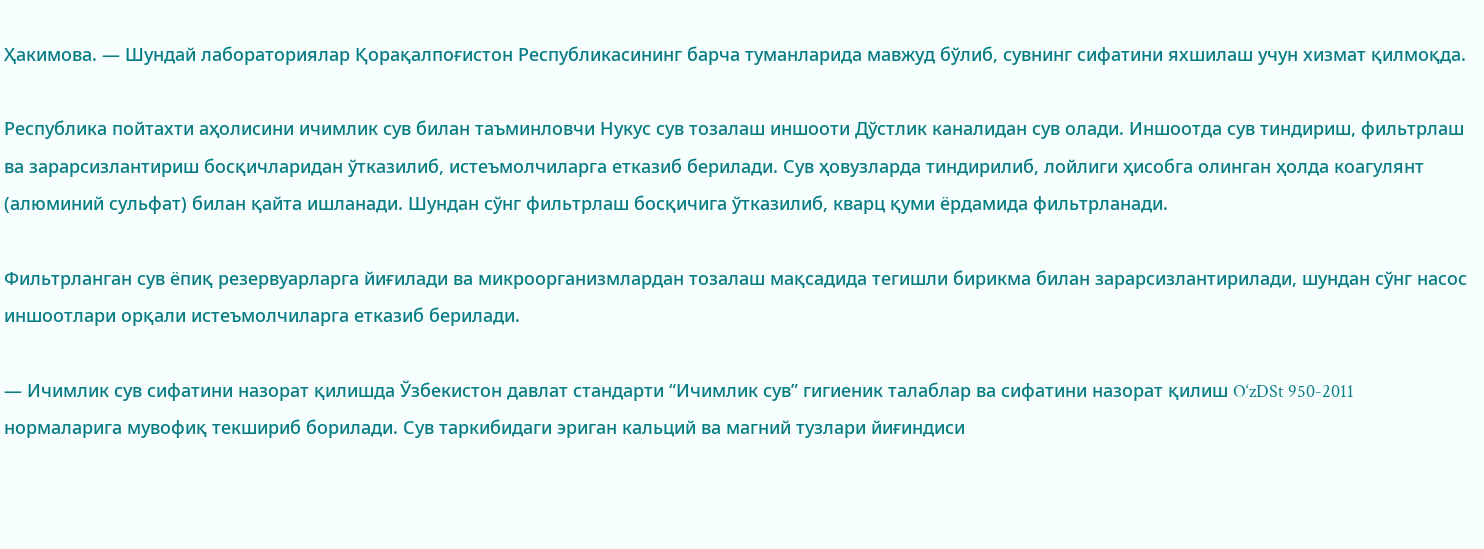Ҳакимова. — Шундай лабораториялар Қорақалпоғистон Республикасининг барча туманларида мавжуд бўлиб, сувнинг сифатини яхшилаш учун хизмат қилмоқда.

Республика пойтахти аҳолисини ичимлик сув билан таъминловчи Нукус сув тозалаш иншооти Дўстлик каналидан сув олади. Иншоотда сув тиндириш, фильтрлаш ва зарарсизлантириш босқичларидан ўтказилиб, истеъмолчиларга етказиб берилади. Сув ҳовузларда тиндирилиб, лойлиги ҳисобга олинган ҳолда коагулянт (алюминий сульфат) билан қайта ишланади. Шундан сўнг фильтрлаш босқичига ўтказилиб, кварц қуми ёрдамида фильтрланади.

Фильтрланган сув ёпиқ резервуарларга йиғилади ва микроорганизмлардан тозалаш мақсадида тегишли бирикма билан зарарсизлантирилади, шундан сўнг насос иншоотлари орқали истеъмолчиларга етказиб берилади.

— Ичимлик сув сифатини назорат қилишда Ўзбекистон давлат стандарти “Ичимлик сув” гигиеник талаблар ва сифатини назорат қилиш O‘zDSt 950-2011 нормаларига мувофиқ текшириб борилади. Сув таркибидаги эриган кальций ва магний тузлари йиғиндиси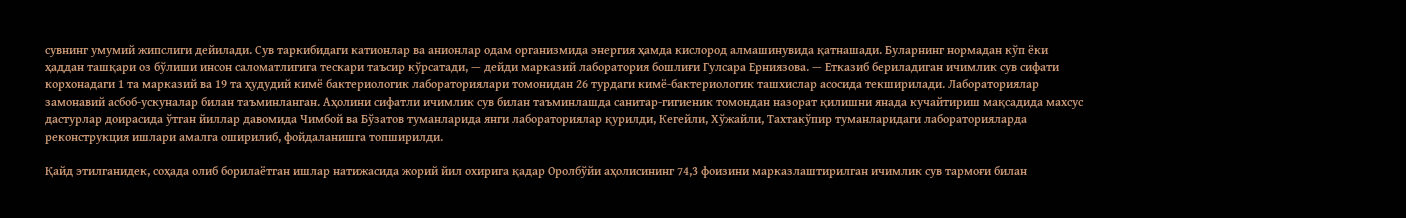сувнинг умумий жипслиги дейилади. Сув таркибидаги катионлар ва анионлар одам организмида энергия ҳамда кислород алмашинувида қатнашади. Буларнинг нормадан кўп ёки ҳаддан ташқари оз бўлиши инсон саломатлигига тескари таъсир кўрсатади, — дейди марказий лаборатория бошлиғи Гулсара Ерниязова. — Етказиб бериладиган ичимлик сув сифати корхонадаги 1 та марказий ва 19 та ҳудудий кимё бактериологик лабораториялари томонидан 26 турдаги кимё-бактериологик ташхислар асосида текширилади. Лабораториялар замонавий асбоб-ускуналар билан таъминланган. Аҳолини сифатли ичимлик сув билан таъминлашда санитар-гигиеник томондан назорат қилишни янада кучайтириш мақсадида махсус дастурлар доирасида ўтган йиллар давомида Чимбой ва Бўзатов туманларида янги лабораториялар қурилди, Кегейли, Хўжайли, Тахтакўпир туманларидаги лабораторияларда реконструкция ишлари амалга оширилиб, фойдаланишга топширилди.

Қайд этилганидек, соҳада олиб борилаётган ишлар натижасида жорий йил охирига қадар Оролбўйи аҳолисининг 74,3 фоизини марказлаштирилган ичимлик сув тармоғи билан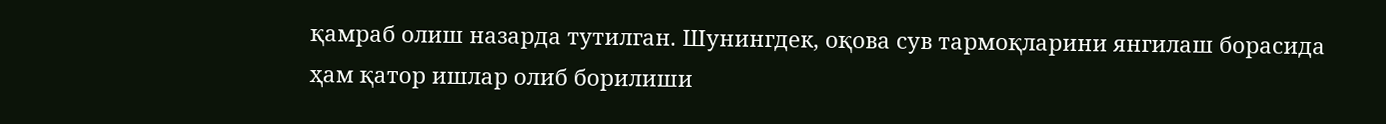қамраб олиш назарда тутилган. Шунингдек, оқова сув тармоқларини янгилаш борасида ҳам қатор ишлар олиб борилиши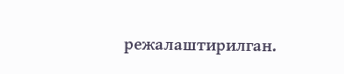режалаштирилган.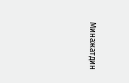Минажатдин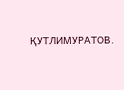ҚУТЛИМУРАТОВ.